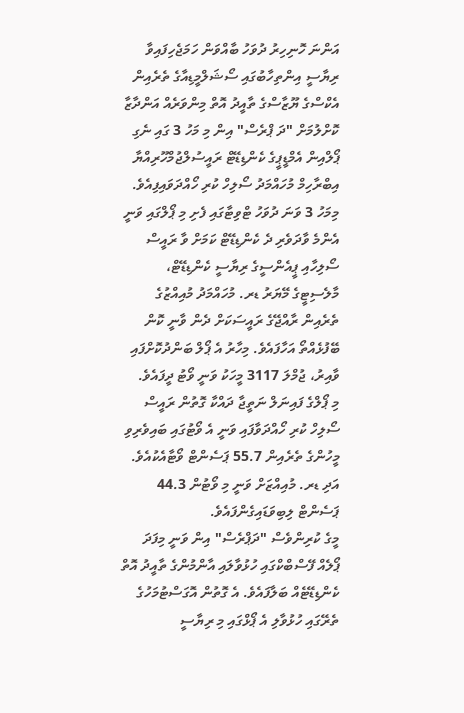އަންނަ ހޮނިހިރު ދުވަހު ބާއްވަން ހަމަޖެހިފައިވާ ރިޔާސީ އިންތިހާބުގައި ސޯޝަލްމީޑިއާގެ ތެރެއިން އެކްސްގެ ޔޫޒާސްގެ ތާއީދު އޮތް މިންވަރެއް އަންދާޒާ ކޮށްލުމަށް "ދަ ޕްރެސް" އިން މި މަހު 3 ގައި ނެގި ޕޯލްއިން އެމްޑީޕީގެ ކެންޑިޑޭޓް ރައީސުލްޖުމްހޫރިއްޔާ އިބްރާހިމް މުހައްމަދު ސޯލިހް ކުރި ހޯއްދަވައިފިއެވެ.
މިމަހު 3 ވަނަ ދުވަހު ޓްވިޓާގައި ފެށި މި ޕޯލްގައި ވަނީ އެންމެ ވާދަވެރި ދެ ކެންޑިޑޭޓް ކަމަށް ވާ ރައީސް ސޯލިހާއި ޕީއެންސީގެ ރިޔާސީ ކެންޑިޑޭޓް، މާލެސިޓީގެ މޭޔަރު ޑރ. މުހައްމަދު މުއިއްޒުގެ ތެރެއިން ރާއްޖޭގެ ރައީސަކަށް ދެން ވާނީ ކޮން ބޭފުޅެއްތޯ އަހާފައެވެ. މިހާރު އެ ޕޯލް ބަންދުކޮށްފައި ވާއިރު، ޖުމްލަ 3117 މީހަކު ވަނީ ވޯޓު ދީފައެވެ.
މި ޕޯލްގެ ފައިނަލް ނަތީޖާ ދައްކާ ގޮތުން ރައީސް ސޯލިހް ކުރި ހޯއްދަވާފައި ވަނީ އެ ވޯޓުގައި ބައިވެރިވި މީހުންގެ ތެރެއިން 55.7 ޕަސެންޓް ވޯޓާއެކުއެވެ. އަދި ޑރ. މުއިއްޒަށް ވަނީ މި ވޯޓުން 44.3 ޕަސެންޓް ލިބިވަޑައިގެންފައެވެ.
މީގެ ކުރިންވެސް "ދަޕްރެސް" އިން ވަނީ މިފަދަ ޕޯލެއް ފޭސްބްކްގައި ހުޅުވާލައި އާންމުންގެ ތާއީދު އޮތް ކެންޑިޑޭޓެއް ބަލާފައެވެ. އެ ގޮތުން އޮގަސްޓުމަހުގެ ތެރޭގައި ހުޅުވާލި އެ ޕޯޅްގައި މި ރިޔާސީ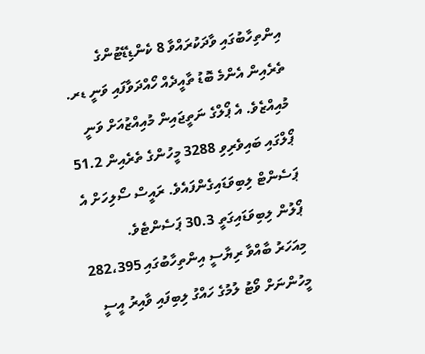އިންތިހާބުގައި ވާދަކުރައްވާ 8 ކެންޑިޑޭޓުންގެ ތެރެއިން އެންމެ ބޮޑު ތާއީދެއް ހޯއްދަވާފައި ވަނީ ޑރ. މުއިއްޒެވެ. އެ ޕޯލްގެ ނަތީޖައިން މުއިއްޒުއަށް ވަނީ ޕޯލްގައި ބައިވެރިވި 3288 މީހުންގެ ތެރެއިން 51.2 ޕަސެންޓް ލިބިވަޑައިގެންފައެވެ. ރައީސް ސޯލިހަށް އެ ޕޯލުން ލިބިވަޑައިގަތީ 30.3 ޕަސެންޓެވެ.
މިއަހަރު ބާއްވާ ރިޔާސީ އިންތިހާބުގައި 282،395 މީހުންނަށް ވޯޓު ލުމުގެ ހައްގު ލިބިފައި ވާއިރު އީސީ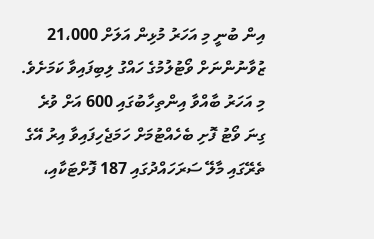އިން ބުނީ މި އަހަރު މުޅިން އަލަށް 21،000 ޒުވާނުންނަށް ވޯޓުލުމުގެ ހައްގު ލިބިފައިވާ ކަމަށެވެ. މި އަހަރު ބާއްވާ އިންތިހާބުގައި 600 އަށް ވުރެ ގިނަ ވޯޓު ފޮށި ބެހެއްޓުމަށް ހަމަޖެހިފައިވާ އިރު އޭގެ ތެރޭގައި މާލޭ ސަރަހައްދުގައި 187 ފޮށްޓަކާއި،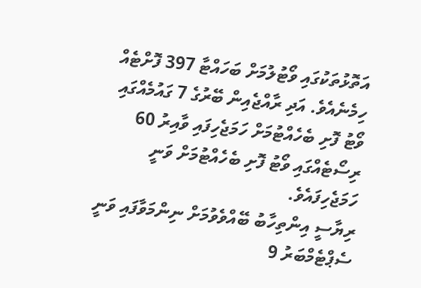އަތޮޅުތަކުގައި ވޯޓުލުމަށް ބަހައްޓާ 397 ފޮށްޓެއް ހިމެނެއެވެ. އަދި ރާއްޖެއިން ބޭރުގެ 7 ގައުމެއްގައި ވޯޓު ފޮށި ބެހެއްޓުމަށް ހަމަޖެހިފައި ވާއިރު 60 ރިސޯޓެއްގައި ވޯޓު ފޮށި ބެހެއްޓުމަށް ވަނީ ހަމަޖެހިފައެވެ.
ރިޔާސީ އިންތިހާބު ބޭއްވެވުމަށް ނިންމަވާފައި ވަނީ ސެޕްޓެމްބަރު 9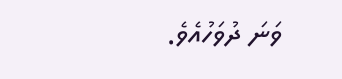ވަނަ ދުވަހުއެވެ.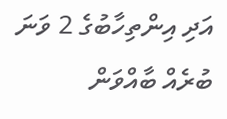އަދި އިންތިހާބުގެ 2 ވަނަ ބުރެއް ބާއްވަން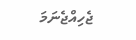ޖެހިއްޖެނަމަ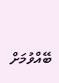ބޭއްވުމަށް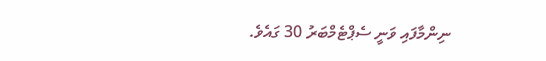ނިންމާފައި ވަނީ ސެޕްޓެމްބަރު 30 ގައެވެ.